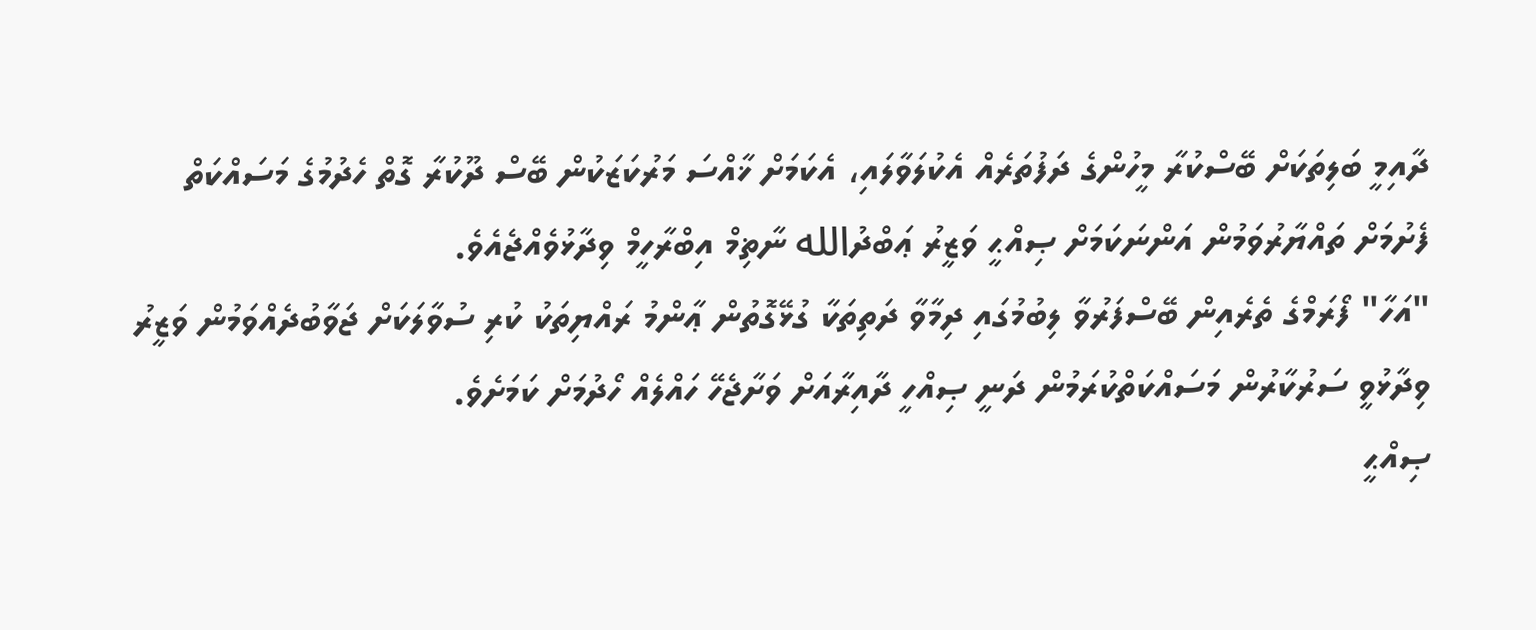ދާއިމީ ބަލިތަކަށް ބޭސްކުރާ މީހުންގެ ދަފުތަރެއް އެކުލަވާލައި، އެކަމަށް ޚާއްސަ މަރުކަޒަކުން ބޭސް ދޫކުރާ ގޮތް ހެދުމުގެ މަސައްކަތް ފެށުމަށް ތައްޔާރުވަމުން އަންނަކަމަށް ޞިއްޙީ ވަޒީރު ޢަބްދުالله ނާޡިމް އިބްރާހީމް ވިދާޅުވެއްޖެއެވެ.
"އަހާ" ފޯރަމްގެ ތެރެއިން ބޭސްފަރުވާ ލިބުމުގައި ދިމާވާ ދަތިތަކާ ގުޅޭގޮތުން ޢާންމު ރައްޔިތަކު ކުރި ސުވާލަކަށް ޖަވާބުދެއްވަމުން ވަޒީރު ވިދާޅުވީ ސަރުކާރުން މަސައްކަތްކުރަމުން ދަނީ ޞިއްހީ ދާއިރާއަށް ވަށާޖެހޭ ހައްލެއް ހޯދުމަށް ކަމަށެވެ.
ޞިއްޙީ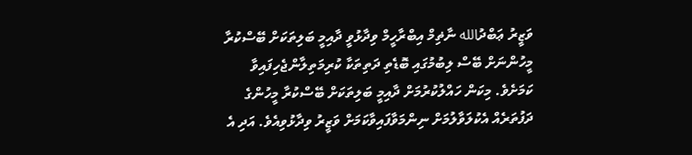ވަޒީރު ޢަބްދުالله ނާޡިމް އިބްރާހީމް ވިދާޅުވީ ދާއިމީ ބަލިތަކަށް ބޭސްކުރާ މީހުންނަށް ބޭސް ލިބުމުގައި ބޮޑެތި ދަތިތަކާ ކުރިމަތިލާންޖެހިފައިވާ ކަމަށެވެ. މިކަން ހައްލުކުރުމަށް ދާއިމީ ބަލިތަކަށް ބޭސްކުރާ މީހުންގެ ދަފުތަރެއް އެކުލަވާލުމަށް ނިންމަވާފައިވާކަމަށް ވަޒީރު ވިދާޅުވިއެވެ. އަދި އެ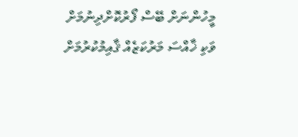މީހުންނަށް ބޭސް ފޯރުކޮށްދިނުމަށް ވަކި ޚާއްސަ މަރުކަޒެއް ޤާއިމުކުރުމަށް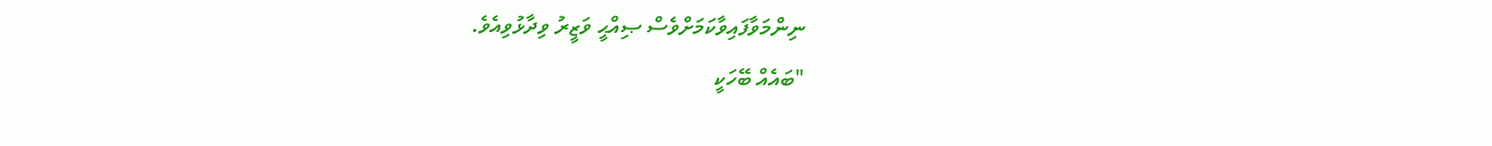ނިންމަވާފައިވާކަމަށްވެސް ޞިއްޙީ ވަޒީރު ވިދާޅުވިއެވެ.
"ބައެއް ބޭހަކީ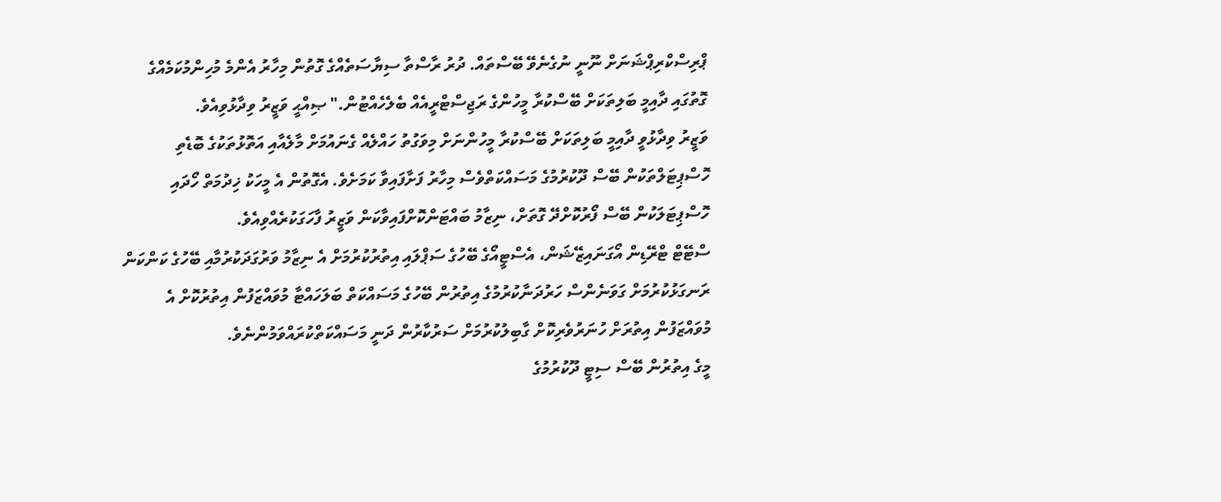ޕްރިސްކްރިޕްޝަނަށް ނޫނީ ނުގެނެވޭ ބޭސްތައް. ދުރު ރާސްތާ ސިޔާސަތެއްގެ ގޮތުން މިހާރު އެންމެ މުހިންމުކަމެއްގެ ގޮތުގައި ދާއިމީ ބަލިތަކަށް ބޭސްކުރާ މީހުންގެ ރަޖިސްޓްރީއެއް ބެލެހެއްޓުން." ޞިއްޙީ ވަޒީރު ވިދާޅުވިއެވެ.
ވަޒީރު ވިދާޅުވީ ދާއިމީ ބަލިތަކަށް ބޭސްކުރާ މީހުންނަށް މިވަގުތު ހައްލެއް ގެނައުމަށް މާލެއާއި އަތޮޅުތަކުގެ ބޮޑެތި ހޮސްޕިޓަލްތަކުން ބޭސް ދޫކުރުމުގެ މަސައްކަތްވެސް މިހާރު ފަށާފައިވާ ކަމަށެވެ. އެގޮތުން އެ މީހަކު ޚިދުމަތް ހޯދައި ހޮސްޕިޓަލަކުން ބޭސް ފޯރުކޮށްދޭ ގޮތަށް، ނިޒާމު ބައްޓަންކޮށްފައިވާކަން ވަޒީރު ފާހަގަކުރެއްވިއެވެ.
ސްޓޭޓް ޓްރޭޑިން އޯގަނައިޒޭޝަން، އެސްޓީއޯގެ ބޭހުގެ ސަޕްލައި އިތުރުކުރުމަށް އެ ނިޒާމު ވަރުގަދަކުރުމާއި ބޭހުގެ ކަންކަން ރަނގަޅުކުރުމަށް ގަވަނެންސް ހަރުދަނާކުރުމުގެ އިތުރުން ބޭހުގެ މަސައްކަތް ބަލަހައްޓާ މުވައްޒަފުން އިތުރުކޮށް އެ މުވައްޒަފުން އިތުރަށް ހުނަރުވެރިކޮށް ގާބިލުކުރުމަށް ސަރުކާރުން ދަނީ މަސައްކަތްކުރައްވަމުންނެވެ.
މީގެ އިތުރުން ބޭސް ސިޓީ ދޫކުރުމުގެ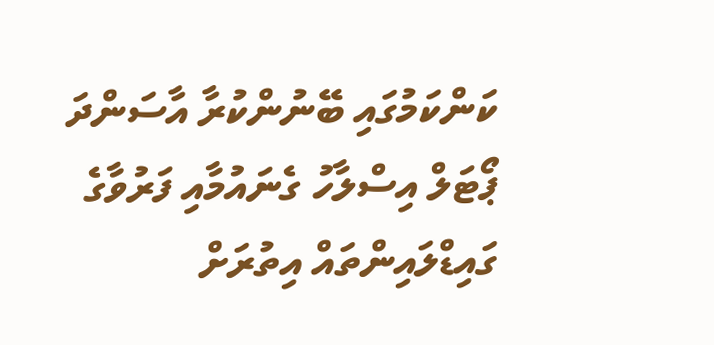ކަންކަމުގައި ބޭނުންކުރާ އާސަންދަ ޕޯޓަލް އިސްލާހު ގެނައުމާއި ފަރުވާގެ ގައިޑްލައިންތައް އިތުރަށް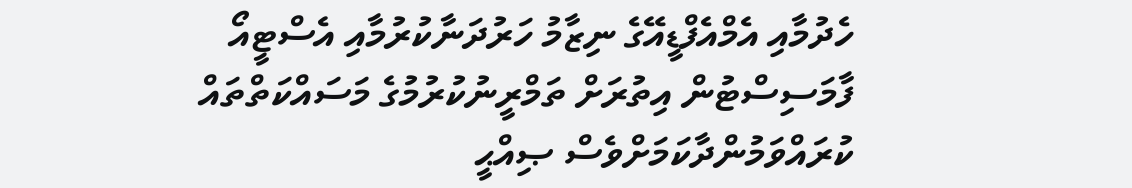ހެދުމާއި އެމްއެފްޑީއޭގެ ނިޒާމު ހަރުދަނާކުރުމާއި އެސްޓީއޯ ފާމަސިސްޓުން އިތުރަށް ތަމްރީނުކުރުމުގެ މަސައްކަތްތައް ކުރައްވަމުންދާކަމަށްވެސް ޞިއްޙީ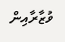ވުޒާރާއިން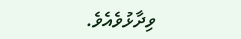ވިދާޅުވެއެވެ.